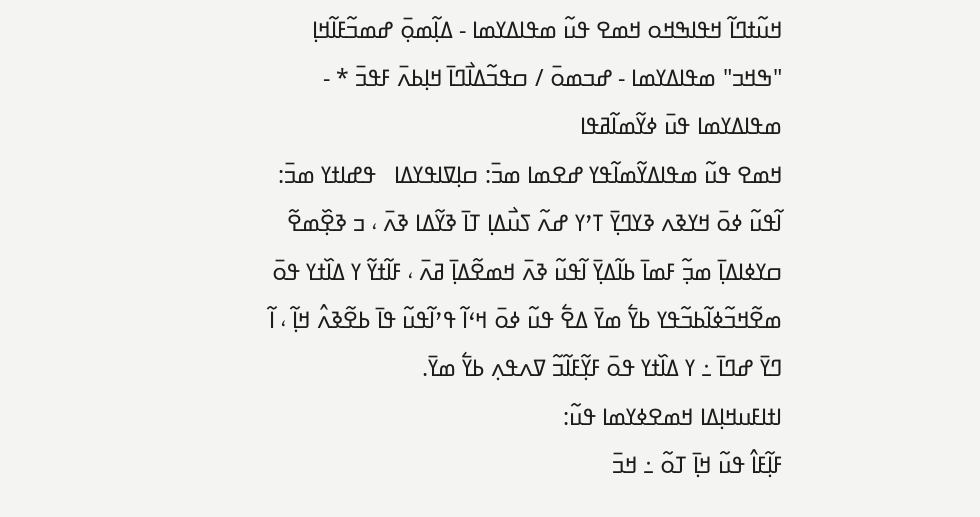ߞߎ߬ߙߣߊ߬ ߞߟߊߒߞߋ ߞߘߐ ߟߎ߬ ߘߟߊߡߌߘߊ - ߡߊ߲߬ߘߋ߲߫ ߝߘߏ߬ߓߊ߬ߞߊ߲ "ߒߞߏ" ߘߟߊߡߌߘߊ - ߝߏߘߋ߫ / ߛߟߏ߬ߡߊ߯ߣߊ߫ ߞߊ߲ߕߍ߫ ߓߟߏ߫ * - ߘߟߊߡߌߘߊ ߟߎ߫ ߦߌ߬ߘߊ߬ߥߟߊ
ߞߘߐ ߟߎ߬ ߘߟߊߡߌ߬ߘߊ߬ߟߌ ߝߐߘߊ ߘߏ߫: ߛߊ߲ߜߊߟߌߡߊ   ߟߝߊߙߌ ߘߏ߫:
ߊ߬ߟߎ߬ ߦߋ߫ ߞߌߢߍ ߢߌߣߌ߲߫ ߠߴߌ ߝߍ߬ ߖߎ߯ߡߊ߲ ߠߊ߫ ߢߌ߬ߡߊ ߢߍ߫ ، ߏ ߢߐ߲߰ߘߐ߬ ߛߌߦߊߡߊ߲߫ ߘߏ߲߬ ߓߘߊ߫ ߕߊ߬ߡߌ߲߫ ߊ߬ߟߎ߬ ߢߍ߫ ߞߘߐ߬ߡߊ߲߫ ߥߍ߫ ، ߓߊ߬ߙߌ߬ ߌ ߡߊ߰ߙߌ ߟߋ߫ ߘߐ߬ߞߏ߬ߦߊ߬ߕߏ߬ߟߌ ߕߌ߱ ߘߌ߫ ߡߐ߱ ߟߎ߬ ߦߋ߫ ߞߵߊ߬ ߟߴߊ߬ߟߎ߬ ߟߊ߫ ߕߐ߬ߢߍ߮ ߞߊ߲߬ ، ߊ߬ ߣߌ߫ ߝߣߊ߫ ߸ ߌ ߡߊ߰ߙߌ ߟߋ߫ ߓߌ߲߬ߓߊ߬ߏ߬ ߜߍߟߍ߲ ߕߌ߱ ߘߌ߫.
ߊߙߊߓߎߞߊ߲ߡߊ ߞߘߐߦߌߘߊ ߟߎ߬:
ߓߊ߲߬ߓߊ߮ ߟߎ߬ ߞߊ߲߫ ߠߋ߬ ߸ ߞߏ߫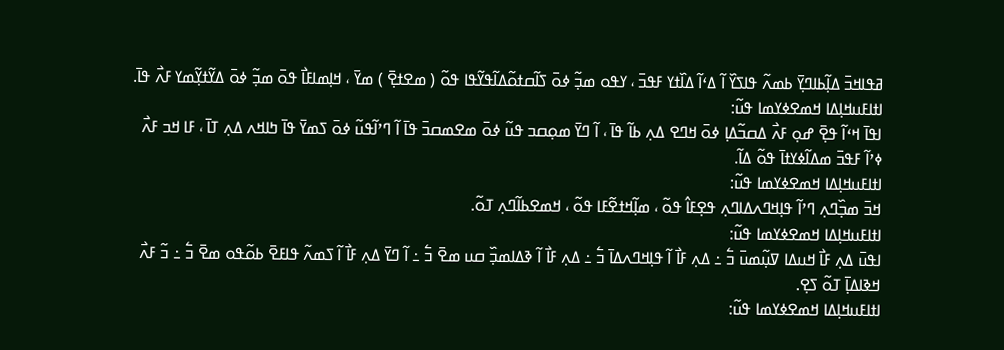ߥߟߊߞߏ߫ ߡߊ߲߬ߕߊߣߌ߲߫ ߕߘߍ߬ ߟߊߖߌ߰ ߊ߬ ߡߵߊ߬ ߡߊ߰ߙߌ ߓߟߏ߫ ، ߌߟߋ ߘߏ߲߬ ߦߋ߫ ߖߊ߬ߛߙߋ߬ߡߊ߬ߟߌ߬ߟߊ ߟߋ߬ ( ߘߐߙߐ߲߫ ) ߘߌ߫ ، ߞߊ߲ߘߊߓߊ߯ ߟߋ߫ ߘߏ߲߬ ߦߋ߫ ߡߌ߬ߙߌ߲߬ߘߌ ߓߍ߯ ߟߊ߫.
ߊߙߊߓߎߞߊ߲ߡߊ ߞߘߐߦߌߘߊ ߟߎ߬:
ߊߟߊ߫ ߞߵߊ߬ ߟߐ߲߫ ߝߋ߲ ߓߍ߯ ߡߛߏ߬ߡߊ߲ ߦߋ߫ ߞߣߐ ߡߍ߲ ߕߊ߬ ߟߊ߫ ، ߊ߬ ߣߌ߫ ߘߋ߲ߛߏ ߟߎ߬ ߦߋ߫ ߘߐߘߛߏ߫ ߟߊ߫ ߊ߬ ߣߴߊ߬ߟߎ߬ ߦߋ߫ ߖߘߌ߫ ߟߊ߫ ߤߊߞߍ ߡߍ߲ ߠߊ߫ ، ߓߊ ߞߏ ߓߍ߯ ߦߴߊ߬ ߓߟߏ߫ ߘߡߊ߬ߦߌߙߊ߫ ߟߋ߬ ߡߊ߬.
ߊߙߊߓߎߞߊ߲ߡߊ ߞߘߐߦߌߘߊ ߟߎ߬:
ߞߏ߫ ߘߏ߲߰ߣߍ߲ ߣߴߊ߬ ߟߊ߲ߞߣߍߡߊߣߍ߲ ߟߐ߲ߓߊ߮ ߟߋ߬ ، ߘߊ߲߬ߞߙߐ߬ߓߊ ߟߋ߬ ، ߞߘߐߕߊ߬ߣߍ߲ ߠߋ߬.
ߊߙߊߓߎߞߊ߲ߡߊ ߞߘߐߦߌߘߊ ߟߎ߬:
ߊߟߎ߫ ߡߍ߲ ߓߊ߯ ߞߎߡߊ ߜߎ߲߬ߘߎ߫ ߏ߱ ߸ ߡߍ߲ ߓߊ߯ ߊ߬ ߟߊ߲ߞߣߍߡߊ߫ ߏ߱ ߸ ߡߍ߲ ߓߊ߯ ߊ߬ ߢߡߊߘߏ߲߰ ߛߎ ߘߐ߫ ߏ߱ ߸ ߊ߬ ߣߌ߫ ߡߍ߲ ߓߊ߯ ߊ߬ ߖߘߍ߬ ߟߊߓߐ߫ ߕߋ߬ߟߋ ߘߐ߫ ߏ߱ ߸ ߏ߬ ߓߍ߯ ߞߢߊߡߊ߲߫ ߠߋ߬ ߖߐ߲.
ߊߙߊߓߎߞߊ߲ߡߊ ߞߘߐߦߌߘߊ ߟߎ߬: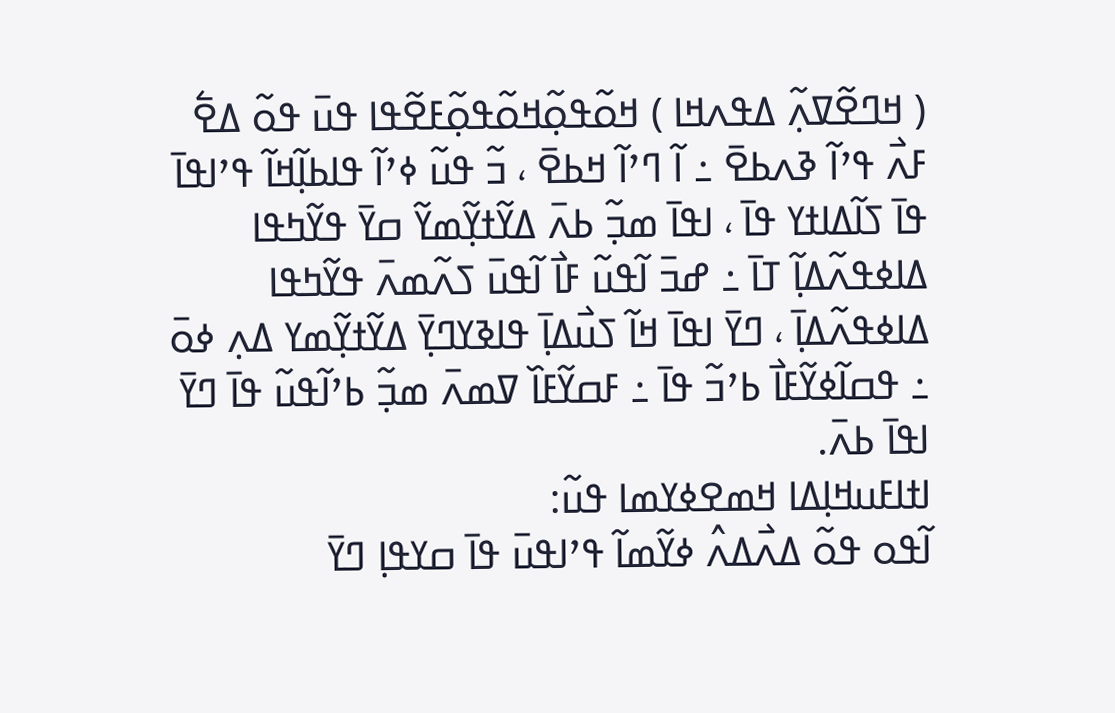( ߞߣߐ߬ߜߍ߲߬ ߡߟߍߞߊ ) ߞߋ߬ߟߋ߲߬ߞߋ߬ߟߋ߲߬ߓߐ߬ߟߊ ߟߎ߫ ߟߋ߬ ߡߐ߱ ߓߍ߯ ߟߴߊ߬ ߢߍߕߐ߫ ߸ ߊ߬ ߣߴߊ߬ ߞߕߐ߫ ، ߏ߬ ߟߎ߬ ߦߴߊ߬ ߟߊߕߊ߲߬ߞߊ߬ ߟߴߊߟߊ߫ ߟߊ߫ ߖߊ߬ߡߊߙߌ ߟߊ߫ ، ߊߟߊ߫ ߘߏ߲߬ ߕߍ߫ ߡߌ߬ߙߌ߲߬ߘߌ߬ ߛߌ߫ ߟߌ߬ߤߟߊ ߡߊߦߟߍ߬ߡߊ߲߬ ߠߊ߫ ߸ ߝߏ߫ ߊ߬ߟߎ߬ ߓߊ߯ ߊ߬ߟߎ߫ ߖߍ߬ߘߍ߫ ߟߌ߬ߤߟߊ ߡߊߦߟߍ߬ߡߊ߲߫ ، ߣߌ߫ ߊߟߊ߫ ߞߊ߬ ߖߎ߯ߡߊ߲߫ ߟߊߢߌߣߌ߲߫ ߡߌ߬ߙߌ߲߬ߘߌ ߡߍ߲ ߦߋ߫ ߸ ߟߛߊ߬ߦߌ߬ߓߊ߯ ߕߴߏ߬ ߟߊ߫ ߸ ߓߛߌ߬ߓߊ߰ ߜߘߍ߫ ߘߏ߲߬ ߕߴߊ߬ߟߎ߬ ߟߊ߫ ߣߌ߫ ߊߟߊ߫ ߕߍ߫.
ߊߙߊߓߎߞߊ߲ߡߊ ߞߘߐߦߌߘߊ ߟߎ߬:
ߊ߬ߟߋ ߟߋ߬ ߡߍ߯ߡߍ߮ ߦߌ߬ߘߊ߬ ߟߴߊߟߎ߫ ߟߊ߫ ߛߌߟߊ߲ ߣߌ߫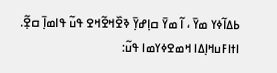ߕߡߊ߬ߦߌ ߘߌ߫ ، ߊ߬ ߘߌ߫ ߛߊ߲ߝߌ߲߫ ߢߐ߰ߞߐ߬ߞߐ ߟߎ߬ ߟߊߘߊ߲߫ ߛߐ߲߬.
ߊߙߊߓߎߞߊ߲ߡߊ ߞߘߐߦߌߘߊ ߟߎ߬: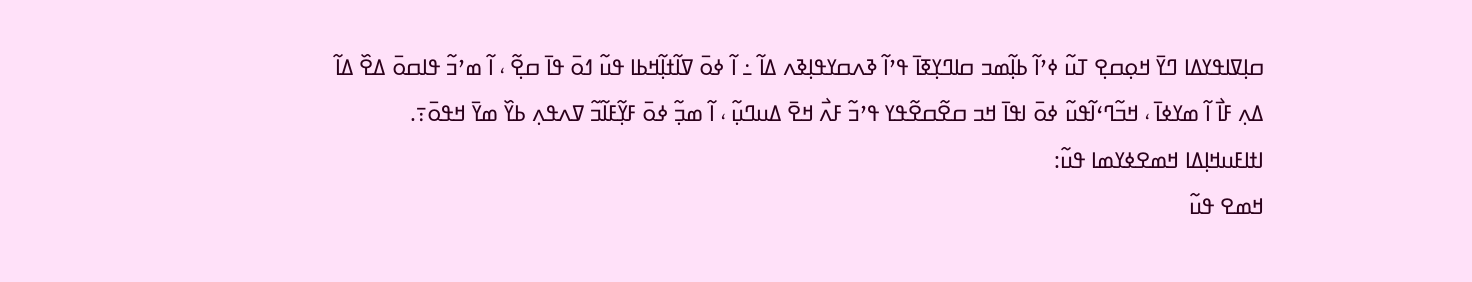ߛߊ߲ߜߊߟߌߡߊ ߣߌ߫ ߞߋ߲ߛߐ߲ ߠߎ߬ ߦߴߊ߬ ߕߊ߲߬ߘߏ ߛߊߣߌ߲ߧߊ߫ ߟߴߊ߬ ߢߍߛߌߟߊ߲ߢߍ ߡߊ߬ ߸ ߊ߬ ߦߋ߫ ߜߊ߬ߙߊ߲߬ߞߕߊ ߟߎ߬ ߗߋ߫ ߟߊ߫ ߛߐ߲߬ ، ߊ߬ ߘߴߏ߬ ߟߊߛߋ߫ ߡߐ߰ ߡߊ߬ ߡߍ߲ ߓߊ߯ ߊ߬ ߘߌߦߊ߫ ، ߞߏ߬ߣߵߊ߬ߟߎ߬ ߦߋ߫ ߊߟߊ߫ ߞߏ ߛߐ߬ߛߐ߬ߟߌ ߟߴߏ߬ ߓߍ߯ ߞߐ߫ ߡߎߣߎ߲߬ ، ߊ߬ ߘߏ߲߬ ߦߋ߫ ߓߌ߲߬ߓߊ߬ߏ߬ ߜߍߟߍ߲ ߕߌ߰ ߘߌ߫ ߞߟߋ߫߹.
ߊߙߊߓߎߞߊ߲ߡߊ ߞߘߐߦߌߘߊ ߟߎ߬:
ߞߘߐ ߟߎ߬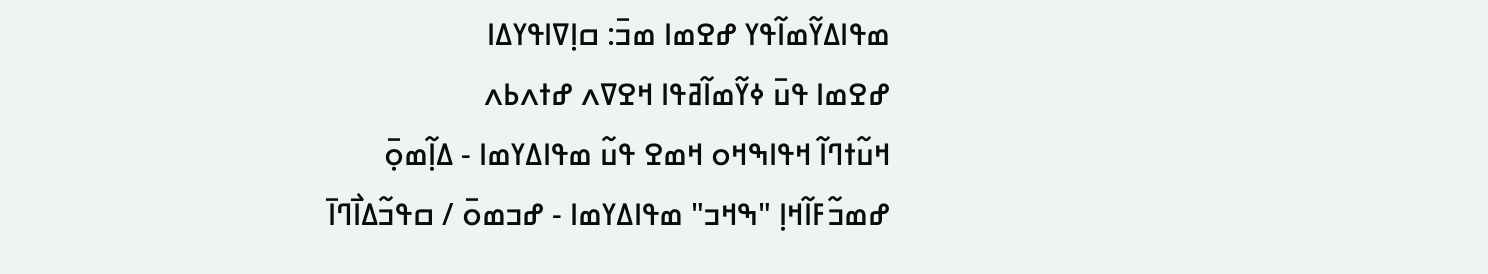ߘߟߊߡߌ߬ߘߊ߬ߟߌ ߝߐߘߊ ߘߏ߫: ߛߊ߲ߜߊߟߌߡߊ
ߝߐߘߊ ߟߎ߫ ߦߌ߬ߘߊ߬ߥߟߊ ߞߐߜߍ ߝߙߍߕߍ
ߞߎ߬ߙߣߊ߬ ߞߟߊߒߞߋ ߞߘߐ ߟߎ߬ ߘߟߊߡߌߘߊ - ߡߊ߲߬ߘߋ߲߫ ߝߘߏ߬ߓߊ߬ߞߊ߲ "ߒߞߏ" ߘߟߊߡߌߘߊ - ߝߏߘߋ߫ / ߛߟߏ߬ߡߊ߯ߣߊ߫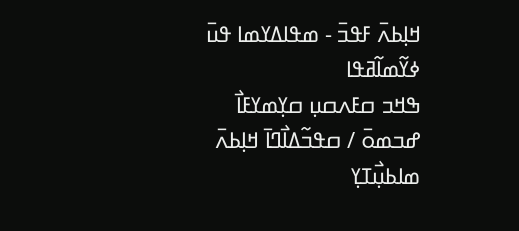ߞߊ߲ߕߍ߫ ߓߟߏ߫ - ߘߟߊߡߌߘߊ ߟߎ߫ ߦߌ߬ߘߊ߬ߥߟߊ
ߒߞߏ ߛߓߍߛߎ߲ ߛߌ߲ߘߌߓߊ߯ ߝߏߘߋ߫ / ߛߟߏ߬ߡߊ߯ߣߊ߫ ߞߊ߲ߕߍ߫
ߘߊߕߎ߲߯ߠߌ߲